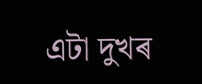এটা দুখৰ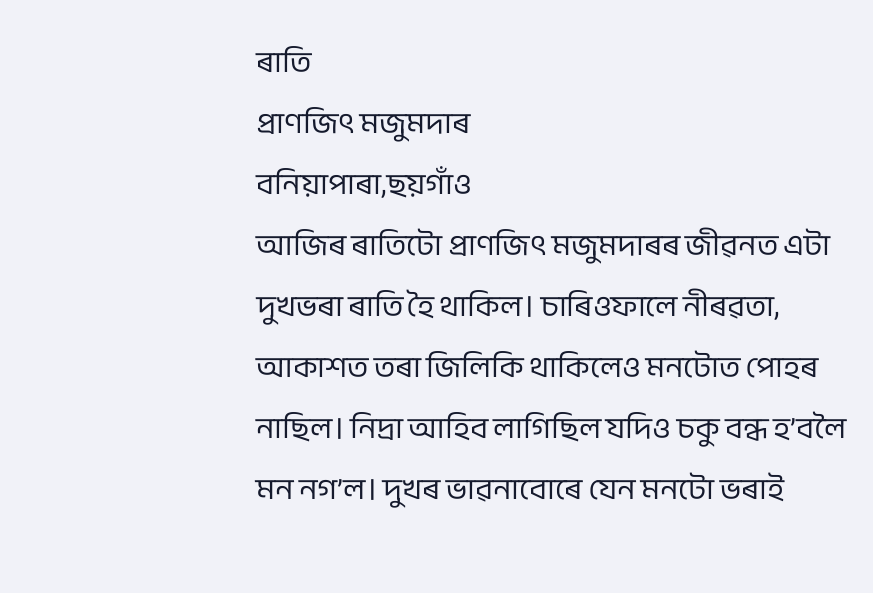ৰাতি
প্ৰাণজিৎ মজুমদাৰ
বনিয়াপাৰা,ছয়গাঁও
আজিৰ ৰাতিটো প্ৰাণজিৎ মজুমদাৰৰ জীৱনত এটা দুখভৰা ৰাতি হৈ থাকিল। চাৰিওফালে নীৰৱতা, আকাশত তৰা জিলিকি থাকিলেও মনটোত পোহৰ নাছিল। নিদ্ৰা আহিব লাগিছিল যদিও চকু বন্ধ হ’বলৈ মন নগ’ল। দুখৰ ভাৱনাবোৰে যেন মনটো ভৰাই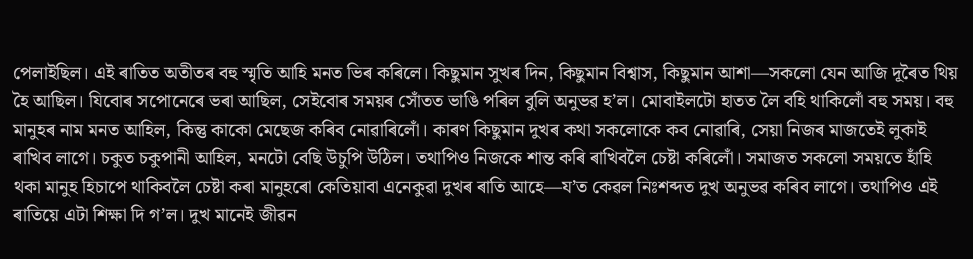পেলাইছিল। এই ৰাতিত অতীতৰ বহু স্মৃতি আহি মনত ভিৰ কৰিলে। কিছুমান সুখৰ দিন, কিছুমান বিশ্বাস, কিছুমান আশা—সকলো যেন আজি দূৰৈত থিয় হৈ আছিল। যিবোৰ সপোনেৰে ভৰা আছিল, সেইবোৰ সময়ৰ সোঁতত ভাঙি পৰিল বুলি অনুভৱ হ’ল। মোবাইলটো হাতত লৈ বহি থাকিলোঁ বহু সময়। বহু মানুহৰ নাম মনত আহিল, কিন্তু কাকো মেছেজ কৰিব নোৱাৰিলোঁ। কাৰণ কিছুমান দুখৰ কথা সকলোকে কব নোৱাৰি, সেয়া নিজৰ মাজতেই লুকাই ৰাখিব লাগে। চকুত চকুপানী আহিল, মনটো বেছি উচুপি উঠিল। তথাপিও নিজকে শান্ত কৰি ৰাখিবলৈ চেষ্টা কৰিলোঁ। সমাজত সকলো সময়তে হাঁহি থকা মানুহ হিচাপে থাকিবলৈ চেষ্টা কৰা মানুহৰো কেতিয়াবা এনেকুৱা দুখৰ ৰাতি আহে—য’ত কেৱল নিঃশব্দত দুখ অনুভৱ কৰিব লাগে। তথাপিও এই ৰাতিয়ে এটা শিক্ষা দি গ’ল। দুখ মানেই জীৱন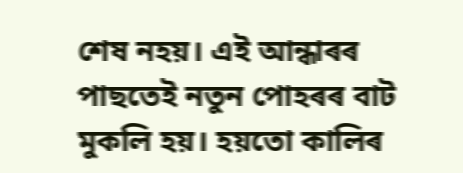শেষ নহয়। এই আন্ধাৰৰ পাছতেই নতুন পোহৰৰ বাট মুকলি হয়। হয়তো কালিৰ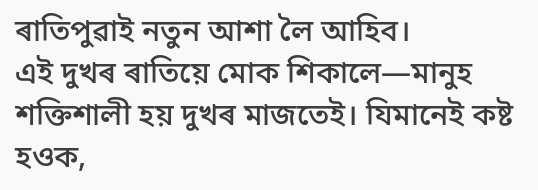ৰাতিপুৱাই নতুন আশা লৈ আহিব।
এই দুখৰ ৰাতিয়ে মোক শিকালে—মানুহ শক্তিশালী হয় দুখৰ মাজতেই। যিমানেই কষ্ট হওক,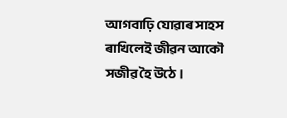আগবাঢ়ি যোৱাৰ সাহস ৰাখিলেই জীৱন আকৌ সজীৱ হৈ উঠে।